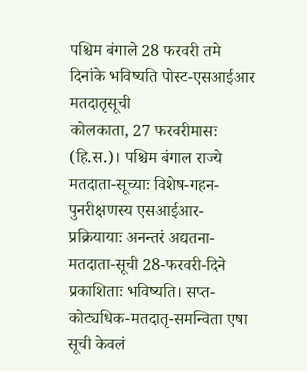पश्चिम बंगाले 28 फरवरी तमे दिनांके भविष्यति पोस्ट-एसआईआर मतदातृसूची
कोलकाता, 27 फरवरीमासः (हि.स.)। पश्चिम बंगाल राज्ये मतदाता-सूच्याः विशेष-गहन-पुनरीक्षणस्य एसआईआर-प्रक्रियायाः अनन्तरं अद्यतना-मतदाता-सूची 28-फरवरी-दिने प्रकाशिताः भविष्यति। सप्त-कोट्यधिक-मतदातृ-समन्विता एषा सूची केवलं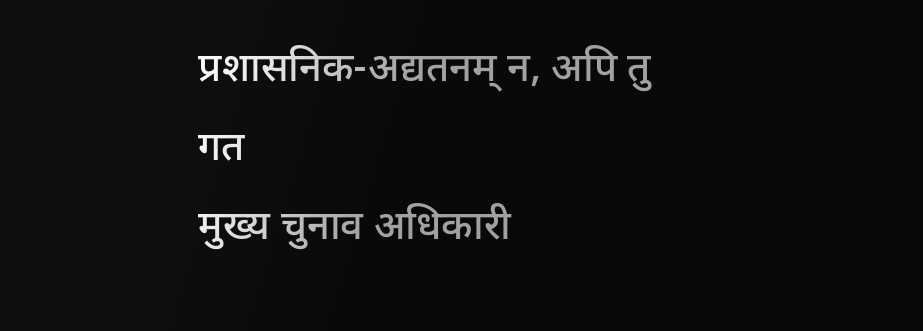प्रशासनिक-अद्यतनम् न, अपि तु गत
मुख्य चुनाव अधिकारी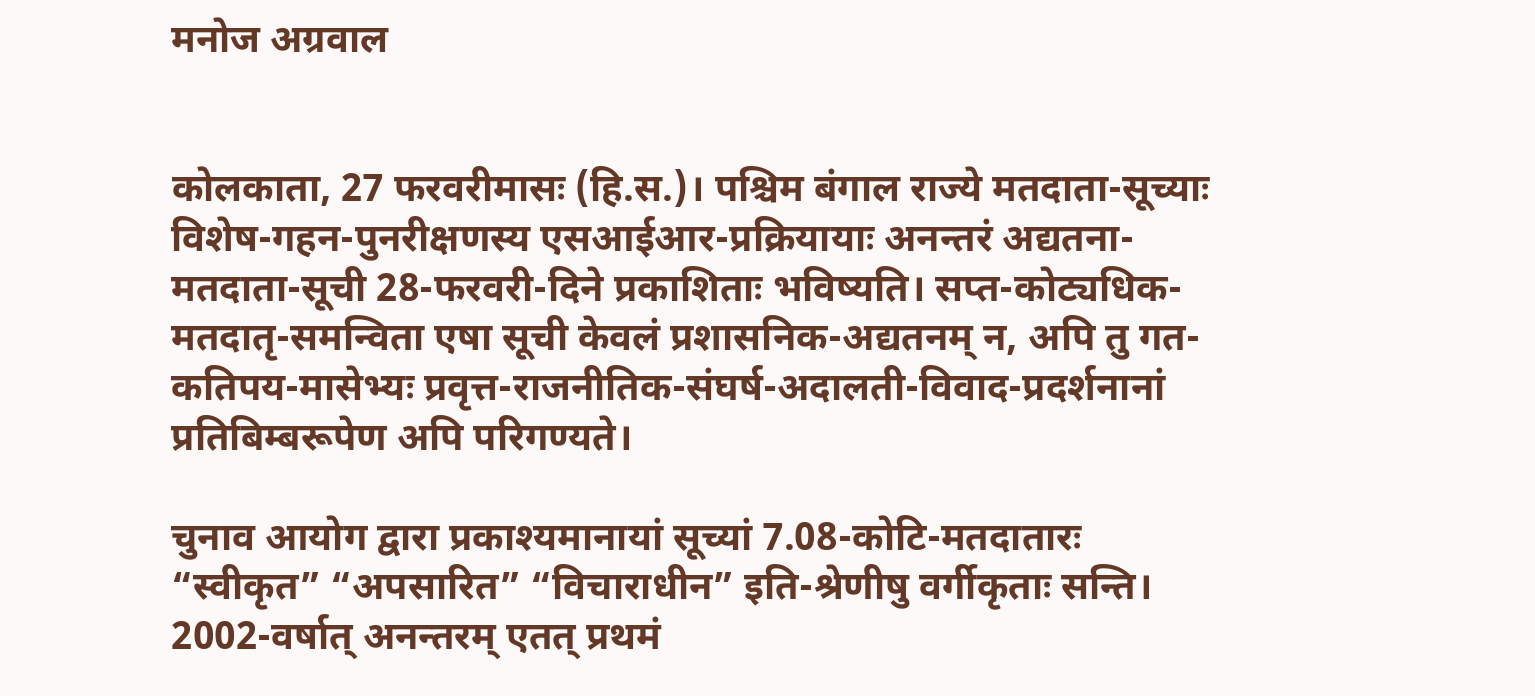मनोज अग्रवाल


कोलकाता, 27 फरवरीमासः (हि.स.)। पश्चिम बंगाल राज्ये मतदाता-सूच्याः विशेष-गहन-पुनरीक्षणस्य एसआईआर-प्रक्रियायाः अनन्तरं अद्यतना-मतदाता-सूची 28-फरवरी-दिने प्रकाशिताः भविष्यति। सप्त-कोट्यधिक-मतदातृ-समन्विता एषा सूची केवलं प्रशासनिक-अद्यतनम् न, अपि तु गत-कतिपय-मासेभ्यः प्रवृत्त-राजनीतिक-संघर्ष-अदालती-विवाद-प्रदर्शनानां प्रतिबिम्बरूपेण अपि परिगण्यते।

चुनाव आयोग द्वारा प्रकाश्यमानायां सूच्यां 7.08-कोटि-मतदातारः “स्वीकृत” “अपसारित” “विचाराधीन” इति-श्रेणीषु वर्गीकृताः सन्ति। 2002-वर्षात् अनन्तरम् एतत् प्रथमं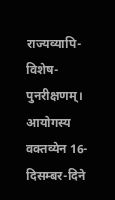राज्यव्यापि-विशेष-पुनरीक्षणम्। आयोगस्य वक्तव्येन 16-दिसम्बर-दिने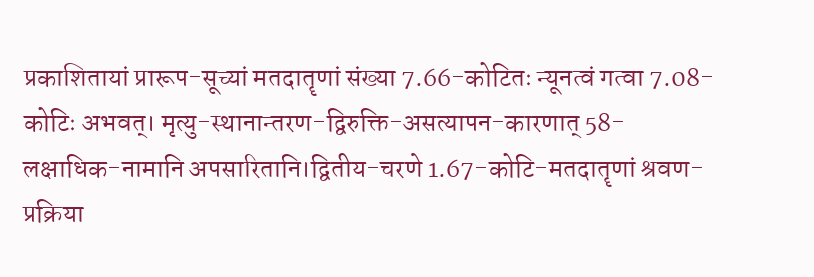प्रकाशितायां प्रारूप-सूच्यां मतदातॄणां संख्या 7.66-कोटितः न्यूनत्वं गत्वा 7.08-कोटिः अभवत्। मृत्यु-स्थानान्तरण-द्विरुक्ति-असत्यापन-कारणात् 58-लक्षाधिक-नामानि अपसारितानि।द्वितीय-चरणे 1.67-कोटि-मतदातॄणां श्रवण-प्रक्रिया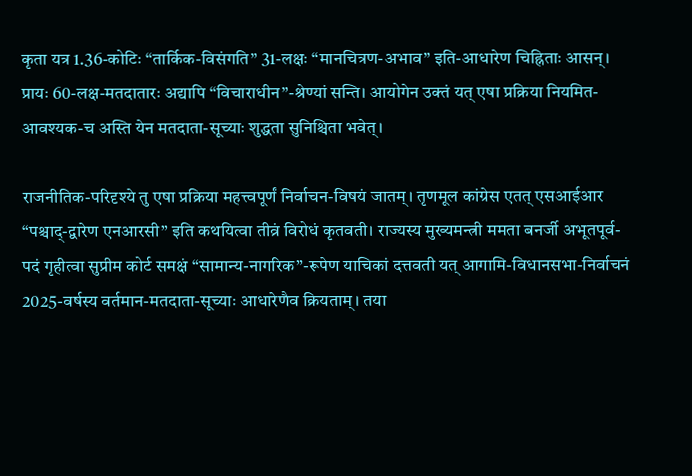कृता यत्र 1.36-कोटिः “तार्किक-विसंगति” 31-लक्षः “मानचित्रण-अभाव” इति-आधारेण चिह्निताः आसन्। प्रायः 60-लक्ष-मतदातारः अद्यापि “विचाराधीन”-श्रेण्यां सन्ति। आयोगेन उक्तं यत् एषा प्रक्रिया नियमित-आवश्यक-च अस्ति येन मतदाता-सूच्याः शुद्धता सुनिश्चिता भवेत्।

राजनीतिक-परिदृश्ये तु एषा प्रक्रिया महत्त्वपूर्णं निर्वाचन-विषयं जातम्। तृणमूल कांग्रेस एतत् एसआईआर “पश्चाद्-द्वारेण एनआरसी” इति कथयित्वा तीव्रं विरोधं कृतवती। राज्यस्य मुख्यमन्त्री ममता बनर्जी अभूतपूर्व-पदं गृहीत्वा सुप्रीम कोर्ट समक्षं “सामान्य-नागरिक”-रूपेण याचिकां दत्तवती यत् आगामि-विधानसभा-निर्वाचनं 2025-वर्षस्य वर्तमान-मतदाता-सूच्याः आधारेणैव क्रियताम्। तया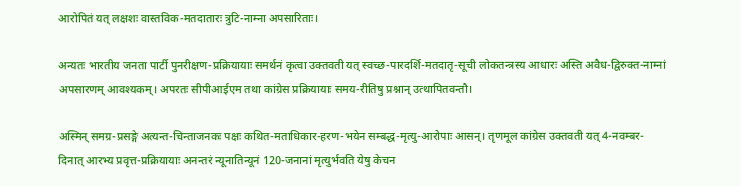आरोपितं यत् लक्षशः वास्तविक-मतदातारः त्रुटि-नाम्ना अपसारिताः।

अन्यतः भारतीय जनता पार्टी पुनरीक्षण-प्रक्रियायाः समर्थनं कृत्वा उक्तवती यत् स्वच्छ-पारदर्शि-मतदातृ-सूची लोकतन्त्रस्य आधारः अस्ति अवैध-द्विरुक्त-नाम्नां अपसारणम् आवश्यकम्। अपरतः सीपीआईएम तथा कांग्रेस प्रक्रियायाः समय-रीतिषु प्रश्नान् उत्थापितवन्तौ।

अस्मिन् समग्र-प्रसङ्गे अत्यन्त-चिन्ताजनकः पक्षः कथित-मताधिकार-हरण-भयेन सम्बद्ध-मृत्यु-आरोपाः आसन्। तृणमूल कांग्रेस उक्तवती यत् 4-नवम्बर-दिनात् आरभ्य प्रवृत्त-प्रक्रियायाः अनन्तरं न्यूनातिन्यूनं 120-जनानां मृत्युर्भवति येषु केचन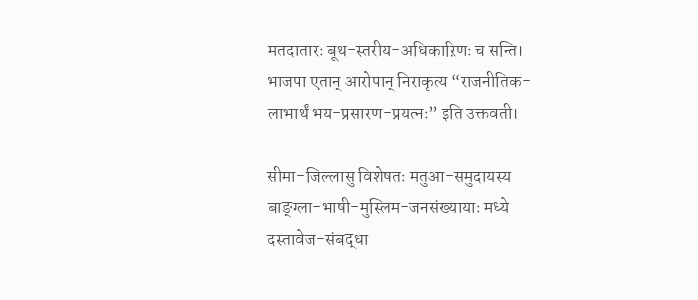मतदातारः बूथ-स्तरीय-अधिकाऱिणः च सन्ति। भाजपा एतान् आरोपान् निराकृत्य “राजनीतिक-लाभार्थं भय-प्रसारण-प्रयत्नः” इति उक्तवती।

सीमा-जिल्लासु विशेषतः मतुआ-समुदायस्य बाङ्ग्ला-भाषी-मुस्लिम-जनसंख्यायाः मध्ये दस्तावेज-संबद्धा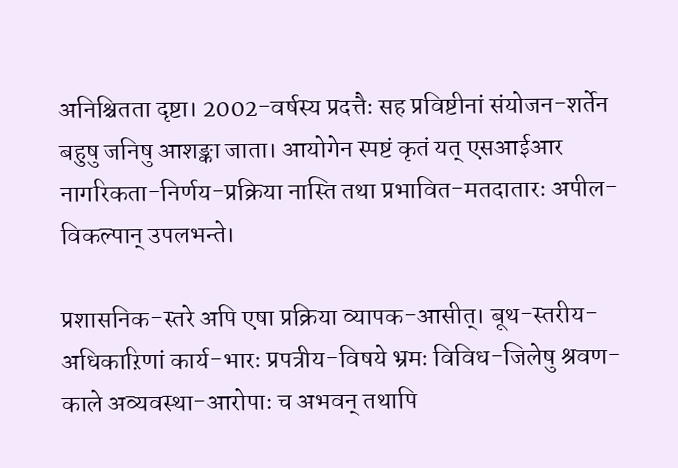अनिश्चितता दृष्टा। 2002-वर्षस्य प्रदत्तैः सह प्रविष्टीनां संयोजन-शर्तेन बहुषु जनिषु आशङ्का जाता। आयोगेन स्पष्टं कृतं यत् एसआईआर नागरिकता-निर्णय-प्रक्रिया नास्ति तथा प्रभावित-मतदातारः अपील-विकल्पान् उपलभन्ते।

प्रशासनिक-स्तरे अपि एषा प्रक्रिया व्यापक-आसीत्। बूथ-स्तरीय-अधिकाऱिणां कार्य-भारः प्रपत्रीय-विषये भ्रमः विविध-जिलेषु श्रवण-काले अव्यवस्था-आरोपाः च अभवन् तथापि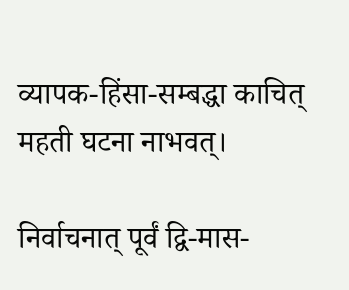व्यापक-हिंसा-सम्बद्धा काचित् महती घटना नाभवत्।

निर्वाचनात् पूर्वं द्वि-मास-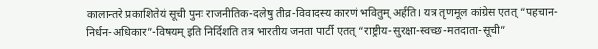कालान्तरे प्रकाशितेयं सूची पुनः राजनीतिक-दलेषु तीव्र-विवादस्य कारणं भवितुम् अर्हति। यत्र तृणमूल कांग्रेस एतत् “पहचान-निर्धन-अधिकार”-विषयम् इति निर्दिशति तत्र भारतीय जनता पार्टी एतत् “राष्ट्रीय-सुरक्षा-स्वच्छ-मतदाता-सूची”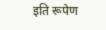इति रूपेण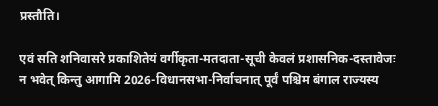प्रस्तौति।

एवं सति शनिवासरे प्रकाशितेयं वर्गीकृता-मतदाता-सूची केवलं प्रशासनिक-दस्तावेजः न भवेत् किन्तु आगामि 2026-विधानसभा-निर्वाचनात् पूर्वं पश्चिम बंगाल राज्यस्य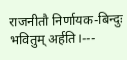राजनीतौ निर्णायक-बिन्दुः भवितुम् अर्हति।---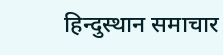हिन्दुस्थान समाचार